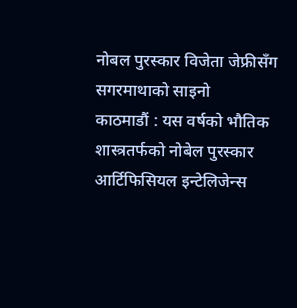नोबल पुरस्कार विजेता जेफ्रीसँग सगरमाथाको साइनो
काठमाडौं : यस वर्षको भौतिक शास्त्रतर्फको नोबेल पुरस्कार आर्टिफिसियल इन्टेलिजेन्स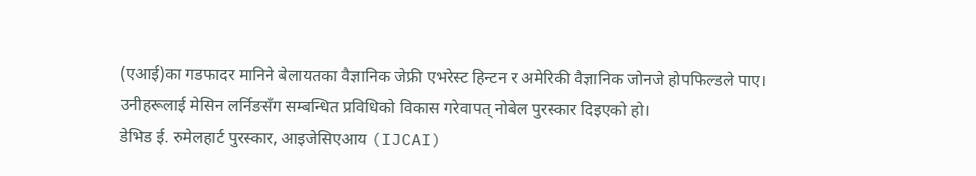(एआई)का गडफादर मानिने बेलायतका वैज्ञानिक जेफ्री एभरेस्ट हिन्टन र अमेरिकी वैज्ञानिक जोनजे होपफिल्डले पाए। उनीहरूलाई मेसिन लर्निङसँग सम्बन्धित प्रविधिको विकास गरेवापत् नोबेल पुरस्कार दिइएको हो।
डेभिड ई. रुमेलहार्ट पुरस्कार, आइजेसिएआय (IJCAI)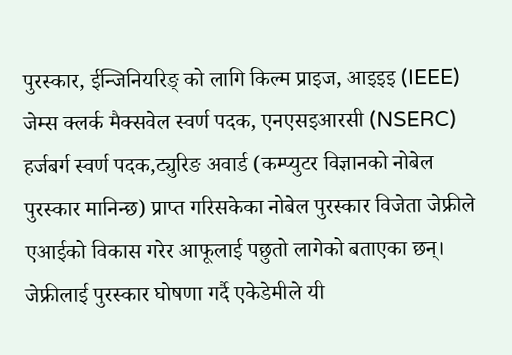पुरस्कार, ईन्जिनियरिङ् को लागि किल्म प्राइज, आइइइ (IEEE) जेम्स क्लर्क मैक्सवेल स्वर्ण पदक, एनएसइआरसी (NSERC) हर्जबर्ग स्वर्ण पदक,ट्युरिङ अवार्ड (कम्प्युटर विज्ञानको नोबेल पुरस्कार मानिन्छ) प्राप्त गरिसकेका नोबेल पुरस्कार विजेता जेफ्रीले एआईको विकास गरेर आफूलाई पछुतो लागेको बताएका छन्। जेफ्रीलाई पुरस्कार घोषणा गर्दै एकेडेमीले यी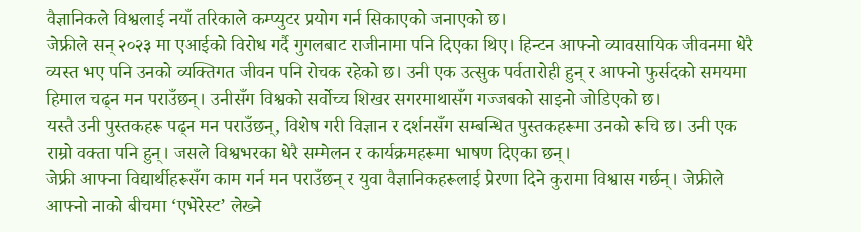वैज्ञानिकले विश्वलाई नयाँ तरिकाले कम्प्युटर प्रयोग गर्न सिकाएको जनाएको छ।
जेफ्रीले सन् २०२३ मा एआईको विरोध गर्दै गुगलबाट राजीनामा पनि दिएका थिए। हिन्टन आफ्नो व्यावसायिक जीवनमा धेरै व्यस्त भए पनि उनको व्यक्तिगत जीवन पनि रोचक रहेको छ। उनी एक उत्सुक पर्वतारोही हुन् र आफ्नो फुर्सदको समयमा हिमाल चढ्न मन पराउँछन्। उनीसँग विश्वको सर्वोच्च शिखर सगरमाथासँग गज्जबको साइनो जोडिएको छ।
यस्तै उनी पुस्तकहरू पढ्न मन पराउँछन्, विशेष गरी विज्ञान र दर्शनसँग सम्बन्धित पुस्तकहरूमा उनको रूचि छ। उनी एक राम्रो वक्ता पनि हुन्। जसले विश्वभरका धेरै सम्मेलन र कार्यक्रमहरूमा भाषण दिएका छन्।
जेफ्री आफ्ना विद्यार्थीहरूसँग काम गर्न मन पराउँछन् र युवा वैज्ञानिकहरूलाई प्रेरणा दिने कुरामा विश्वास गर्छन्। जेफ्रीले आफ्नो नाको बीचमा ‘एभेरेस्ट’ लेख्ने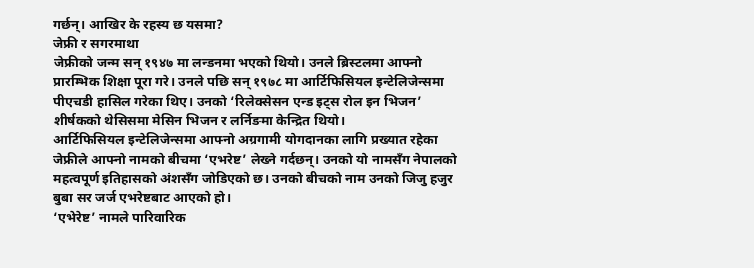गर्छन्। आखिर के रहस्य छ यसमा?
जेफ्री र सगरमाथा
जेफ्रीको जन्म सन् १९४७ मा लन्डनमा भएको थियो। उनले ब्रिस्टलमा आफ्नो प्रारम्भिक शिक्षा पूरा गरे। उनले पछि सन् १९७८ मा आर्टिफिसियल इन्टेलिजेन्समा पीएचडी हासिल गरेका थिए। उनको ‘रिलेक्सेसन एन्ड इट्स रोल इन भिजन’ शीर्षकको थेसिसमा मेसिन भिजन र लर्निङमा केन्द्रित थियो।
आर्टिफिसियल इन्टेलिजेन्समा आफ्नो अग्रगामी योगदानका लागि प्रख्यात रहेका जेफ्रीले आफ्नो नामको बीचमा ‘एभरेष्ट’ लेख्ने गर्दछन्। उनको यो नामसँग नेपालको महत्वपूर्ण इतिहासको अंशसँग जोडिएको छ। उनको बीचको नाम उनको जिजु हजुर बुबा सर जर्ज एभरेष्टबाट आएको हो।
‘एभेरेष्ट’ नामले पारिवारिक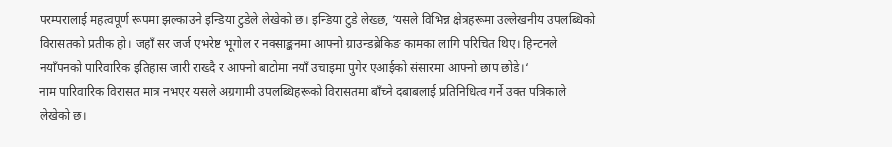परम्परालाई महत्वपूर्ण रूपमा झल्काउने इन्डिया टुडेले लेखेको छ। इन्डिया टुडे लेख्छ, ‘यसले विभिन्न क्षेत्रहरूमा उल्लेखनीय उपलब्धिको विरासतको प्रतीक हो। जहाँ सर जर्ज एभरेष्ट भूगोल र नक्साङ्कनमा आफ्नो ग्राउन्डब्रेकिङ कामका लागि परिचित थिए। हिन्टनले नयाँपनको पारिवारिक इतिहास जारी राख्दै र आफ्नो बाटोमा नयाँ उचाइमा पुगेर एआईको संसारमा आफ्नो छाप छोडे।‘
नाम पारिवारिक विरासत मात्र नभएर यसले अग्रगामी उपलब्धिहरूको विरासतमा बाँच्ने दबाबलाई प्रतिनिधित्व गर्ने उक्त पत्रिकाले लेखेको छ।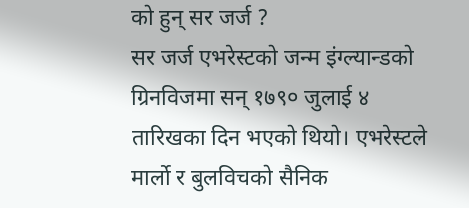को हुन् सर जर्ज ?
सर जर्ज एभरेस्टको जन्म इंग्ल्यान्डको ग्रिनविजमा सन् १७९० जुलाई ४ तारिखका दिन भएको थियो। एभरेस्टले मार्लो र बुलविचको सैनिक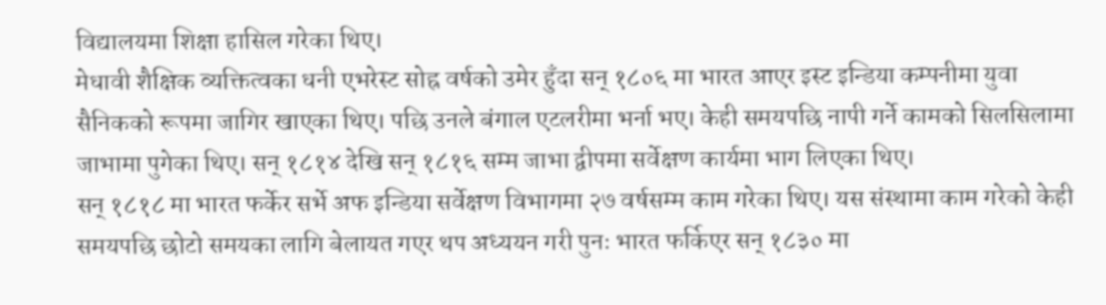विद्यालयमा शिक्षा हासिल गरेका थिए।
मेधावी शैक्षिक व्यक्तित्वका धनी एभरेस्ट सोह्र वर्षको उमेर हुँदा सन् १८०६ मा भारत आएर इस्ट इन्डिया कम्पनीमा युवा सैनिकको रूपमा जागिर खाएका थिए। पछि उनले बंगाल एटलरीमा भर्ना भए। केही समयपछि नापी गर्ने कामको सिलसिलामा जाभामा पुगेका थिए। सन् १८१४ देखि सन् १८१६ सम्म जाभा द्वीपमा सर्वेक्षण कार्यमा भाग लिएका थिए।
सन् १८१८ मा भारत फर्केर सर्भे अफ इन्डिया सर्वेक्षण विभागमा २७ वर्षसम्म काम गरेका थिए। यस संस्थामा काम गरेको केही समयपछि छोटो समयका लागि बेलायत गएर थप अध्ययन गरी पुनः भारत फर्किएर सन् १८३० मा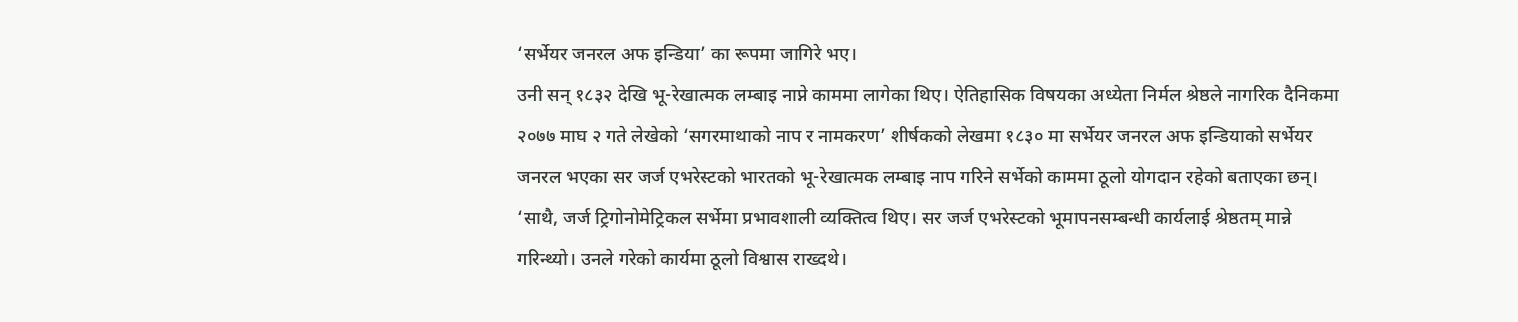‘सर्भेयर जनरल अफ इन्डिया’ का रूपमा जागिरे भए।
उनी सन् १८३२ देखि भू-रेखात्मक लम्बाइ नाप्ने काममा लागेका थिए। ऐतिहासिक विषयका अध्येता निर्मल श्रेष्ठले नागरिक दैनिकमा २०७७ माघ २ गते लेखेको ‘सगरमाथाको नाप र नामकरण’ शीर्षकको लेखमा १८३० मा सर्भेयर जनरल अफ इन्डियाको सर्भेयर जनरल भएका सर जर्ज एभरेस्टको भारतको भू-रेखात्मक लम्बाइ नाप गरिने सर्भेको काममा ठूलो योगदान रहेको बताएका छन्।
‘साथै, जर्ज ट्रिगोनोमेट्रिकल सर्भेमा प्रभावशाली व्यक्तित्व थिए। सर जर्ज एभरेस्टको भूमापनसम्बन्धी कार्यलाई श्रेष्ठतम् मान्ने गरिन्थ्यो। उनले गरेको कार्यमा ठूलो विश्वास राख्दथे।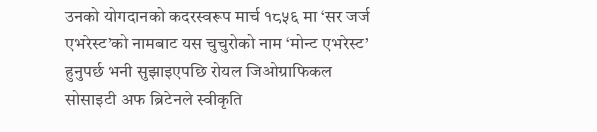उनको योगदानको कदरस्वरूप मार्च १८५६ मा ‘सर जर्ज एभरेस्ट’को नामबाट यस चुचुरोको नाम ‘मोन्ट एभरेस्ट’ हुनुपर्छ भनी सुझाइएपछि रोयल जिओग्राफिकल सोसाइटी अफ ब्रिटेनले स्वीकृति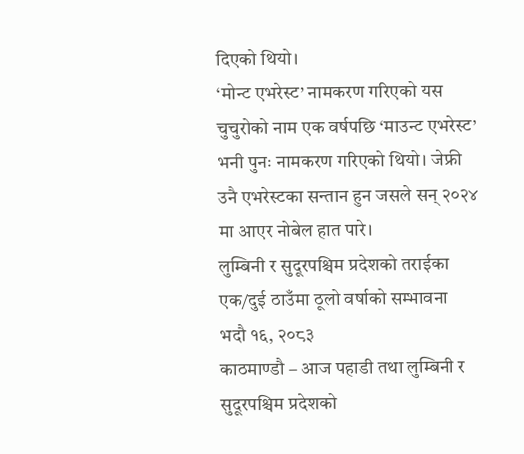दिएको थियो।
‘मोन्ट एभरेस्ट’ नामकरण गरिएको यस चुचुरोको नाम एक वर्षपछि ‘माउन्ट एभरेस्ट’ भनी पुनः नामकरण गरिएको थियो। जेफ्री उनै एभरेस्टका सन्तान हुन जसले सन् २०२४ मा आएर नोबेल हात पारे।
लुम्बिनी र सुदूरपश्चिम प्रदेशको तराईका एक/दुई ठाउँमा ठूलो वर्षाको सम्भावना
भदौ १६, २०८३
काठमाण्डौ – आज पहाडी तथा लुम्बिनी र सुदूरपश्चिम प्रदेशको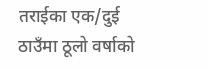तराईका एक/दुई ठाउँमा ठूलो वर्षाको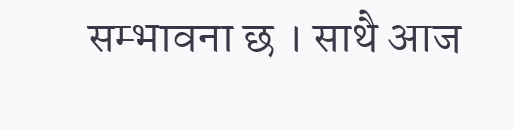सम्भावना छ । साथै आज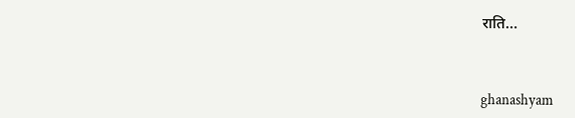राति…



ghanashyam